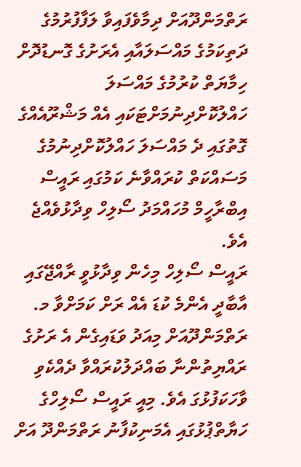ރަތްމަންދޫއަށް ދިމާވެފައިވާ ލަފާފުރުމުގެ ދަތިކަމުގެ މައްސަލައާއި އެރަށުގެ ގޮނޑުދޮށް ހިމާޔަތް ކުރުމުގެ މައްސަލަ ހައްލުކޮށްދިނުމަށްޓަކައި އެއް މަޝްރޫއެއްގެ ގޮތުގައި ދެ މައްސަލަ ހައްލުކޮށްދިނުމުގެ މަސައްކަތް ކުރައްވާނެ ކަމުގައި ރައީސް އިބްރާހީމް މުހައްމަދު ސޯލިހް ވިދާޅުވެއްޖެ އެވެ.
ރައީސް ސޯލިހް މިހެން ވިދާޅުވީ ރާއްޖޭގައި އާބާދީ އެންމެ ކުޑަ އެއް ރަށް ކަމަށްވާ މ. ރަތްމަންދޫއަށް މިއަދު ވަޑައިގެން އެ ރަށުގެ ރައްޔިތުންނާ ބައްދަލުކުރައްވާ ދެއްކެވި ވާހަކަފުޅުގަ އެވެ. މިއީ ރައީސް ސޯލިހްގެ ހަޔާތްޕުޅުގައި އެމަނިކުފާނު ރަތްމަންދޫ އަށް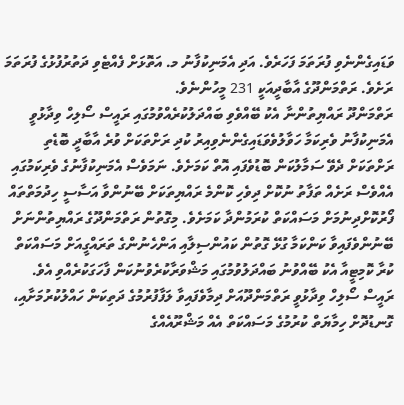ވަޑައިގެންނެވި ފުރަތަމަ ފަހަރެވެ. އަދި އެމަނިކުފާނު މ. އަތޮޅަށް ފެއްޓެވި ދަތުރުފުޅުގެ ފުރަތަމަ ރަށެވެ. ރަތްމަންދޫގެ އާބާދީއަކީ 231 މީހުންނެވެ.
ރަތްމަންދޫ ރައްޔިތުންނާ އެކު ބޭއްވެވި ބައްދަލުކުރެއްވުމުގައި ރައީސް ސޯލިހް ވިދާޅުވީ އެމަނިކުފާނު ވެރިކަމާ ހަވާލުވެވަޑައިގެންނެވިއިރު ކުދި ރަށްތަކަށް ވުރެ އާބާދީ ބޮޑެތި ރަށްތަކަށް ދެވޭ ސަމާލުކަން ބޮޑުވެފައި އޮތް ކަމަށެވެ. ނަމަވެސް އެމަނިކުފާނުގެ ވެރިކަމުގައި އެއްވެސް ރަށެއް ތަފާތު ނުކޮށް ދިވެހި ކޮންމެ ރައްޔިތަކަށް ބޭނުންވާ އަސާސީ ހިދުމަތްތައް ފޯރުކޮށްދިނުމަށް މަސައްކަތް ކުރަމުންދާ ކަމަށެވެ. މިގޮތުން ރަތްމަންދޫގެ ރައްޔިތުންނަށް ބޭނުންވެފައިވާ ކަންކަމާ ގުޅޭ ގޮތުން ކައުންސިލާއި އަންހެނުންގެ ތަރައްގީއަށް މަސައްކަތް ކުރާ ކޮމިޓީއާ އެކު ބޭއްވުނު ބައްދަލުވުމުގައި މަޝްވަރާކުރެވުނުކަން ފާހަގަކުރެއްވި އެވެ.
ރައީސް ސޯލިހް ވިދާޅުވީ ރަތްމަންދޫއަށް ދިމާވެފައިވާ ލަފާފުރުމުގެ ދަތިކަން ހައްލުކުރުމަށާއި، ގޮނޑުދޮށް ހިމާޔަތް ކުރުމުގެ މަސައްކަތް އެއް މަޝްރޫއެއްގެ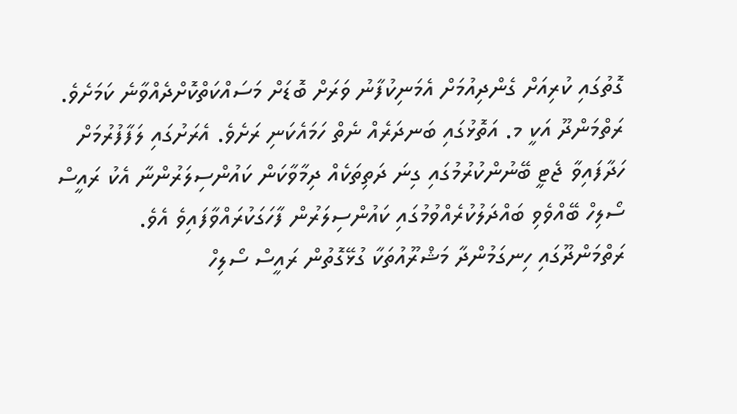ގޮތުގައި ކުރިއަށް ގެންދިއުމަށް އެމަނިކުފާނު ވަރަށް ބޮޑަށް މަސައްކަތްކޮށްދެއްވާނެ ކަމަށެވެ. ރަތްމަންދޫ އަކީ މ. އަތޮޅުގައި ބަނދަރެއް ނެތް ހަމައެކަނި ރަށެވެ. އެރަށުގައި ލަފާފުރުމަށް ހަދާފައިވާ ޖެޓީ ބޭނުންކުރުމުގައި ގިނަ ދަތިތަކެއް ދިމާވާކަން ކައުންސިލަރުންނާ އެކު ރައީސް ސޯލިހް ބޭއްވެވި ބައްދަލުކުރެއްވުމުގައި ކައުންސިލަރުން ފާހަގަކުރައްވާފައިވެ އެވެ.
ރަތްމަންދޫގައި ހިނގަމުންދާ މަޝްރޫއުތަކާ ގުޅޭގޮތުން ރައީސް ސޯލިހް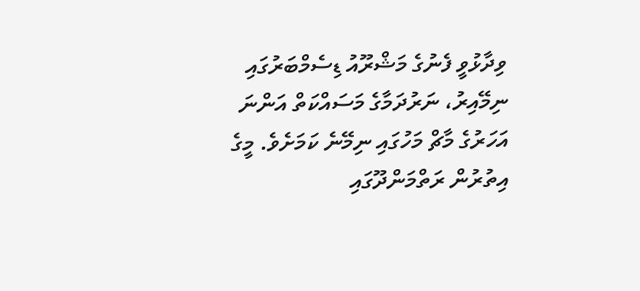ވިދާޅުވީ ފެނުގެ މަޝްރޫއު ޑިސެމްބަރުގައި ނިމޭއިރު، ނަރުދަމާގެ މަސައްކަތް އަންނަ އަހަރުގެ މާޗް މަހުގައި ނިމޭނެ ކަމަށެވެ. މީގެ އިތުރުން ރަތްމަންދޫގައި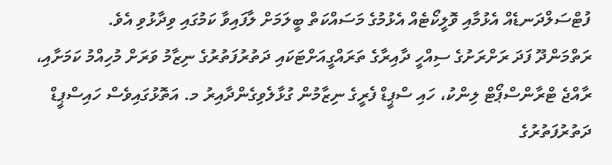ފުޓްސަލްދަނޑެއް އެޅުމާއި ވޮލީކޯޓެއް އެޅުމުގެ މަސައްކަތް ބީލަމަށް ލާފައިވާ ކަމުގައި ވިދާޅުވި އެވެ.
ރަތްމަންދޫ ފަދަ ރަށްރަށުގެ ސިއްހީ ދާއިރާގެ ތަރައްގީއަށްޓަކައި ދަތުރުފަތުރުގެ ނިޒާމު ވަރަށް މުހިއްމު ކަމަށާއި، ރާއްޖެ ޓްރާންސްޕޯޓް ލިންކު، ހައި ސްޕީޑް ފެރީގެ ނިޒާމުން ގުޅާލެވިގެންދާއިރު މ. އަތޮޅުގައިވެސް ހައިސްޕީޑް ދަތުރުފަތުރުގެ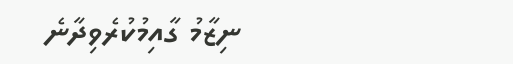ނިޒާމު ގާއިމުކުރެވިދާނެ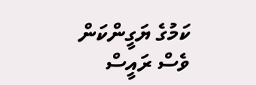ކަމުގެ ޔަގީންކަން ވެސް ރައީސް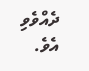ދެއްވެވި އެވެ.